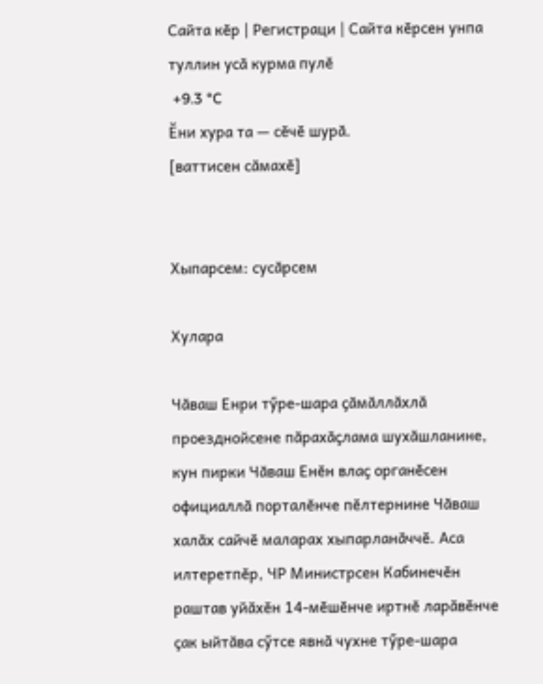Сайта кӗр | Регистраци | Сайта кӗрсен унпа туллин усӑ курма пулӗ
 +9.3 °C
Ӗни хура та — сӗчӗ шурӑ.
[ваттисен сӑмахӗ]


Хыпарсем: сусӑрсем

Хулара

Чӑваш Енри тӳре-шара ҫӑмӑллӑхлӑ проезднойсене пӑрахӑҫлама шухӑшланине, кун пирки Чӑваш Енӗн влаҫ органӗсен официаллӑ порталӗнче пӗлтернине Чӑваш халӑх сайчӗ маларах хыпарланӑччӗ. Аса илтеретпӗр, ЧР Министрсен Кабинечӗн раштав уйӑхӗн 14-мӗшӗнче иртнӗ ларӑвӗнче ҫак ыйтӑва сӳтсе явнӑ чухне тӳре-шара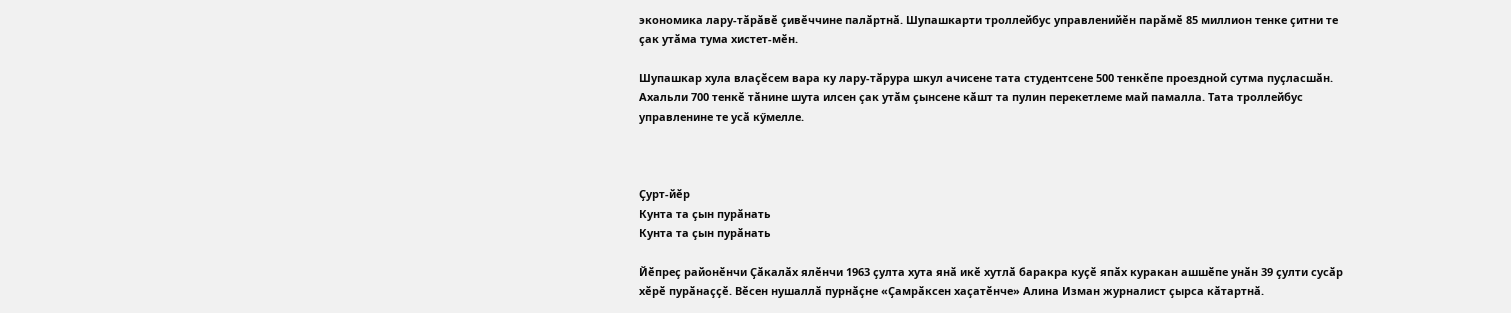экономика лару-тӑрӑвӗ ҫивӗччине палӑртнӑ. Шупашкарти троллейбус управленийӗн парӑмӗ 85 миллион тенке ҫитни те ҫак утӑма тума хистет-мӗн.

Шупашкар хула влаҫӗсем вара ку лару-тӑрура шкул ачисене тата студентсене 500 тенкӗпе проездной сутма пуҫласшӑн. Ахальли 700 тенкӗ тӑнине шута илсен ҫак утӑм ҫынсене кӑшт та пулин перекетлеме май памалла. Тата троллейбус управленине те усӑ кӳмелле.



Ҫурт-йӗр
Кунта та ҫын пурӑнать
Кунта та ҫын пурӑнать

Йӗпреҫ районӗнчи Ҫӑкалӑх ялӗнчи 1963 ҫулта хута янӑ икӗ хутлӑ баракра куҫӗ япӑх куракан ашшӗпе унӑн 39 ҫулти сусӑр хӗрӗ пурӑнаҫҫӗ. Вӗсен нушаллӑ пурнӑҫне «Ҫамрӑксен хаҫатӗнче» Алина Изман журналист ҫырса кӑтартнӑ.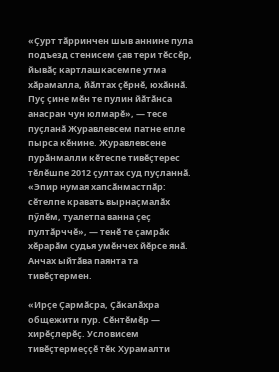«Ҫурт тӑрринчен шыв аннине пула подъезд стенисем ҫав тери тӗссӗр, йывӑҫ картлашкасемпе утма хӑрамалла, йӑлтах ҫӗрнӗ, юхӑннӑ. Пуҫ ҫине мӗн те пулин йӑтӑнса анасран чун юлмарӗ», — тесе пуҫланӑ Журавлевсем патне епле пырса кӗнине. Журавлевсене пурӑнмалли кӗтеспе тивӗҫтерес тӗлӗшпе 2012 ҫултах суд пуҫланнӑ. «Эпир нумая хапсӑнмастпӑр: сӗтелпе кравать вырнаҫмалӑх пӳлӗм, туалетпа ванна ҫеҫ пултӑрччӗ», — тенӗ те ҫамрӑк хӗрарӑм судья умӗнчех йӗрсе янӑ. Анчах ыйтӑва паянта та тивӗҫтермен.

«Ирҫе Ҫармӑсра, Ҫӑкалӑхра общежити пур. Сӗнтӗмӗр — хирӗҫлерӗҫ. Условисем тивӗҫтермеҫҫӗ тӗк Хурамалти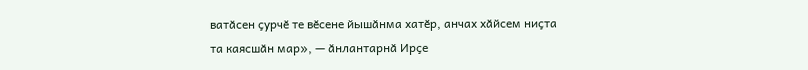ватӑсен ҫурчӗ те вӗсене йышӑнма хатӗр, анчах хӑйсем ниҫта та каясшӑн мар», — ӑнлантарнӑ Ирҫе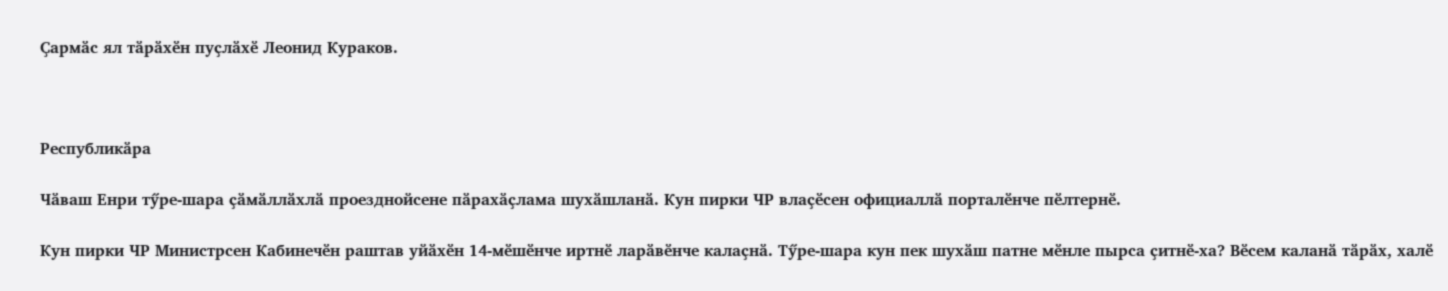Ҫармӑс ял тӑрӑхӗн пуҫлӑхӗ Леонид Кураков.



Республикӑра

Чӑваш Енри тӳре-шара ҫӑмӑллӑхлӑ проезднойсене пӑрахӑҫлама шухӑшланӑ. Кун пирки ЧР влаҫӗсен официаллӑ порталӗнче пӗлтернӗ.

Кун пирки ЧР Министрсен Кабинечӗн раштав уйӑхӗн 14-мӗшӗнче иртнӗ ларӑвӗнче калаҫнӑ. Тӳре-шара кун пек шухӑш патне мӗнле пырса ҫитнӗ-ха? Вӗсем каланӑ тӑрӑх, халӗ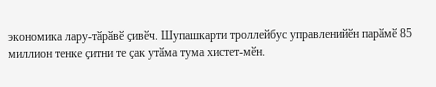экономика лару-тӑрӑвӗ ҫивӗч. Шупашкарти троллейбус управленийӗн парӑмӗ 85 миллион тенке ҫитни те ҫак утӑма тума хистет-мӗн.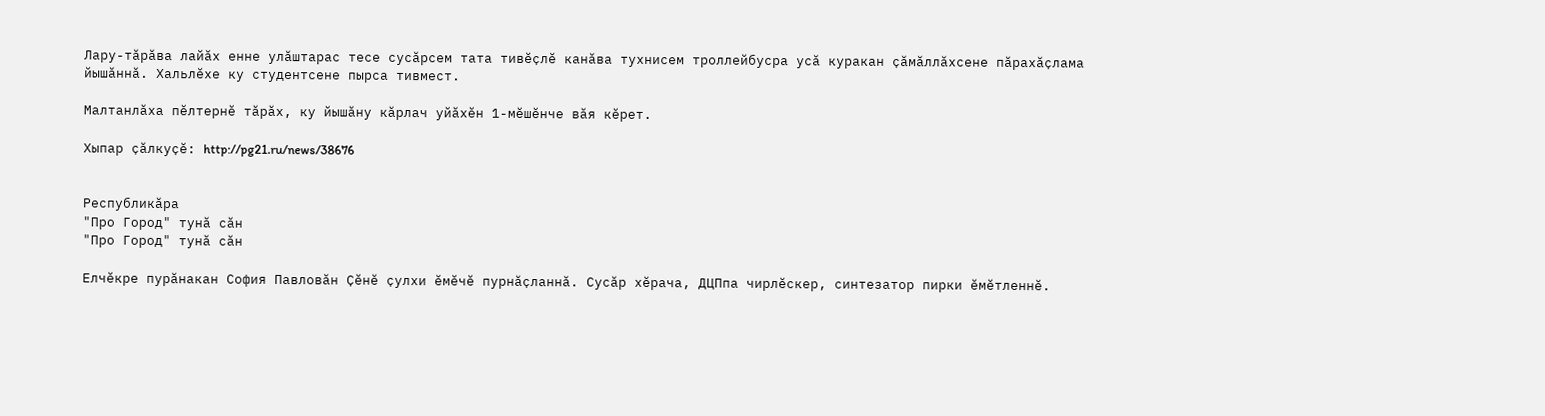Лару-тӑрӑва лайӑх енне улӑштарас тесе сусӑрсем тата тивӗҫлӗ канӑва тухнисем троллейбусра усӑ куракан ҫӑмӑллӑхсене пӑрахӑҫлама йышӑннӑ. Хальлӗхе ку студентсене пырса тивмест.

Малтанлӑха пӗлтернӗ тӑрӑх, ку йышӑну кӑрлач уйӑхӗн 1-мӗшӗнче вӑя кӗрет.

Хыпар ҫӑлкуҫӗ: http://pg21.ru/news/38676


Республикӑра
"Про Город" тунӑ сӑн
"Про Город" тунӑ сӑн

Елчӗкре пурӑнакан София Павловӑн Ҫӗнӗ ҫулхи ӗмӗчӗ пурнӑҫланнӑ. Сусӑр хӗрача, ДЦПпа чирлӗскер, синтезатор пирки ӗмӗтленнӗ.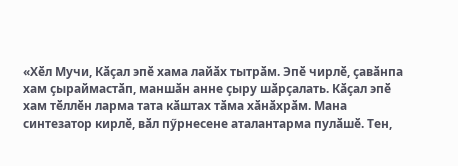«Хӗл Мучи, Кӑҫал эпӗ хама лайӑх тытрӑм. Эпӗ чирлӗ, ҫавӑнпа хам ҫыраймастӑп, маншӑн анне ҫыру шӑрҫалать. Кӑҫал эпӗ хам тӗллӗн ларма тата кӑштах тӑма хӑнӑхрӑм. Мана синтезатор кирлӗ, вӑл пӳрнесене аталантарма пулӑшӗ. Тен,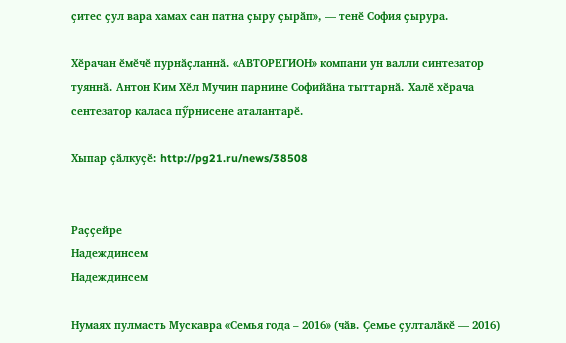ҫитес ҫул вара хамах сан патна ҫыру ҫырӑп», — тенӗ София ҫырура.

Хӗрачан ӗмӗчӗ пурнӑҫланнӑ. «АВТОРЕГИОН» компани ун валли синтезатор туяннӑ. Антон Ким Хӗл Мучин парнине Софийӑна тыттарнӑ. Халӗ хӗрача сентезатор каласа пӳрнисене аталантарӗ.

Хыпар ҫӑлкуҫӗ: http://pg21.ru/news/38508


Раҫҫейре
Надеждинсем
Надеждинсем

Нумаях пулмасть Мускавра «Семья года – 2016» (чӑв. Ҫемье ҫулталӑкӗ — 2016)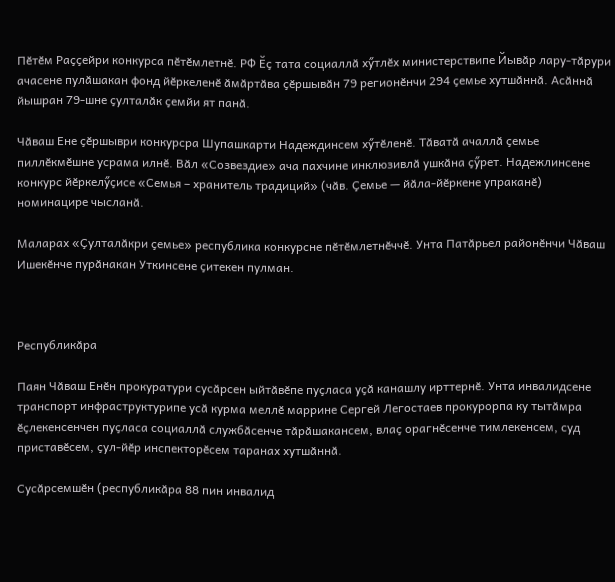Пӗтӗм Раҫҫейри конкурса пӗтӗмлетнӗ. РФ Ӗҫ тата социаллӑ хӳтлӗх министерствипе Йывӑр лару-тӑрури ачасене пулӑшакан фонд йӗркеленӗ ӑмӑртӑва ҫӗршывӑн 79 регионӗнчи 294 ҫемье хутшӑннӑ. Асӑннӑ йышран 79-шне ҫулталӑк ҫемйи ят панӑ.

Чӑваш Ене ҫӗршыври конкурсра Шупашкарти Надеждинсем хӳтӗленӗ. Тӑватӑ ачаллӑ ҫемье пиллӗкмӗшне усрама илнӗ. Вӑл «Созвездие» ача пахчине инклюзивлӑ ушкӑна ҫӳрет. Надежлинсене конкурс йӗркелӳҫисе «Семья – хранитель традиций» (чӑв. Ҫемье — йӑла-йӗркене упраканӗ) номинацире чысланӑ.

Маларах «Ҫулталӑкри ҫемье» республика конкурсне пӗтӗмлетнӗччӗ. Унта Патӑрьел районӗнчи Чӑваш Ишекӗнче пурӑнакан Уткинсене ҫитекен пулман.



Республикӑра

Паян Чӑваш Енӗн прокуратури сусӑрсен ыйтӑвӗпе пуҫласа уҫӑ канашлу ирттернӗ. Унта инвалидсене транспорт инфраструктурипе усӑ курма меллӗ маррине Сергей Легостаев прокурорпа ку тытӑмра ӗҫлекенсенчен пуҫласа социаллӑ службӑсенче тӑрӑшакансем, влаҫ орагнӗсенче тимлекенсем, суд приставӗсем, ҫул-йӗр инспекторӗсем таранах хутшӑннӑ.

Сусӑрсемшӗн (республикӑра 88 пин инвалид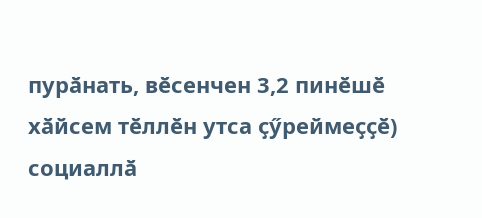пурӑнать, вӗсенчен 3,2 пинӗшӗ хӑйсем тӗллӗн утса ҫӳреймеҫҫӗ) социаллӑ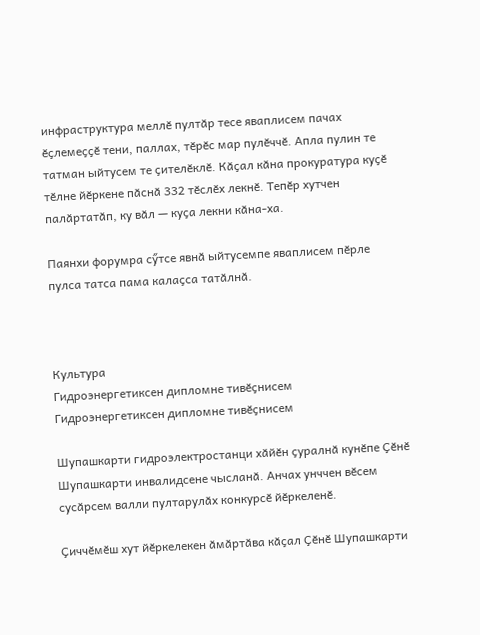инфраструктура меллӗ пултӑр тесе яваплисем пачах ӗҫлемеҫҫӗ тени, паллах, тӗрӗс мар пулӗччӗ. Апла пулин те татман ыйтусем те ҫителӗклӗ. Кӑҫал кӑна прокуратура куҫӗ тӗлне йӗркене пӑснӑ 332 тӗслӗх лекнӗ. Тепӗр хутчен палӑртатӑп, ку вӑл — куҫа лекни кӑна-ха.

Паянхи форумра сӳтсе явнӑ ыйтусемпе яваплисем пӗрле пулса татса пама калаҫса татӑлнӑ.



Культура
Гидроэнергетиксен дипломне тивӗҫнисем
Гидроэнергетиксен дипломне тивӗҫнисем

Шупашкарти гидроэлектростанци хӑйӗн ҫуралнӑ кунӗпе Ҫӗнӗ Шупашкарти инвалидсене чысланӑ. Анчах унччен вӗсем сусӑрсем валли пултарулӑх конкурсӗ йӗркеленӗ.

Ҫиччӗмӗш хут йӗркелекен ӑмӑртӑва кӑҫал Ҫӗнӗ Шупашкарти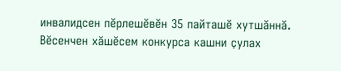инвалидсен пӗрлешӗвӗн 35 пайташӗ хутшӑннӑ. Вӗсенчен хӑшӗсем конкурса кашни ҫулах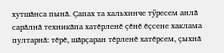хутшӑнса пынӑ. Ҫапах та хальхинче тӳресем анлӑ сарӑлнӑ техникӑпа хатӗрленӗ ҫӗнӗ ӗҫсене хаклама пултарнӑ: тӗрӗ, шӑрҫаран тӗрленӗ хатӗрсем, ҫыхнӑ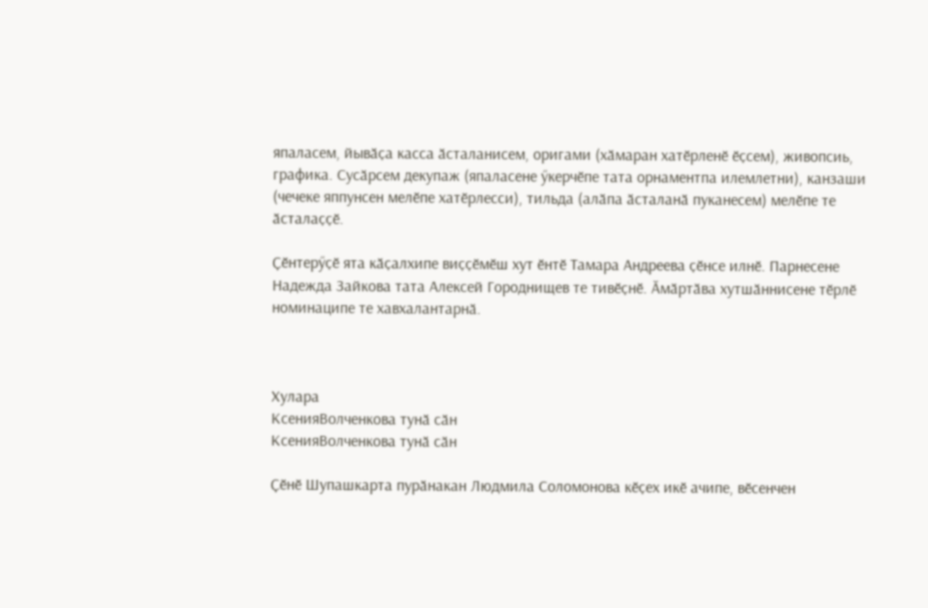япаласем, йывӑҫа касса ӑсталанисем, оригами (хӑмаран хатӗрленӗ ӗҫсем), живопсиь, графика. Сусӑрсем декупаж (япаласене ӳкерчӗпе тата орнаментпа илемлетни), канзаши (чечеке яппунсен мелӗпе хатӗрлесси), тильда (алӑпа ӑсталанӑ пуканесем) мелӗпе те ӑсталаҫҫӗ.

Ҫӗнтерӳҫӗ ята кӑҫалхипе виҫҫӗмӗш хут ӗнтӗ Тамара Андреева ҫӗнсе илнӗ. Парнесене Надежда Зайкова тата Алексей Городнищев те тивӗҫнӗ. Ӑмӑртӑва хутшӑннисене тӗрлӗ номинаципе те хавхалантарнӑ.



Хулара
КсенияВолченкова тунӑ сӑн
КсенияВолченкова тунӑ сӑн

Ҫӗнӗ Шупашкарта пурӑнакан Людмила Соломонова кӗҫех икӗ ачипе, вӗсенчен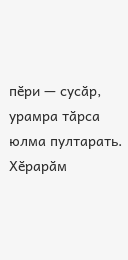пӗри — сусӑр, урамра тӑрса юлма пултарать. Хӗрарӑм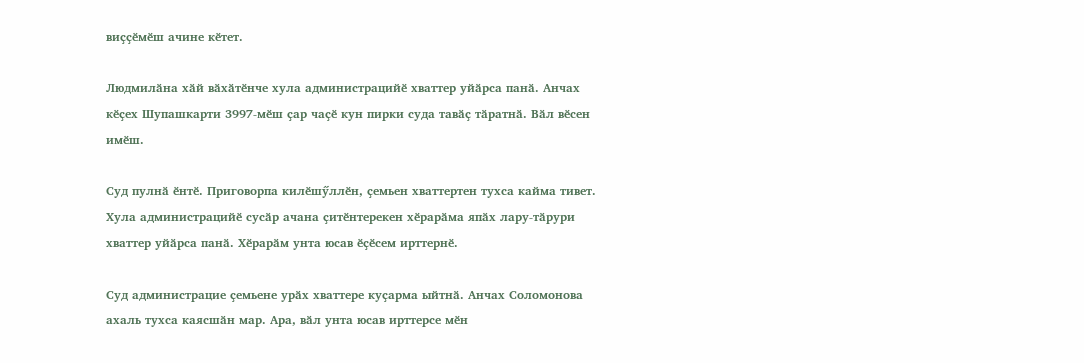виҫҫӗмӗш ачине кӗтет.

Людмилӑна хӑй вӑхӑтӗнче хула администрацийӗ хваттер уйӑрса панӑ. Анчах кӗҫех Шупашкарти 3997-мӗш ҫар чаҫӗ кун пирки суда тавӑҫ тӑратнӑ. Вӑл вӗсен имӗш.

Суд пулнӑ ӗнтӗ. Приговорпа килӗшӳллӗн, ҫемьен хваттертен тухса кайма тивет. Хула администрацийӗ сусӑр ачана ҫитӗнтерекен хӗрарӑма япӑх лару-тӑрури хваттер уйӑрса панӑ. Хӗрарӑм унта юсав ӗҫӗсем ирттернӗ.

Суд администрацие ҫемьене урӑх хваттере куҫарма ыйтнӑ. Анчах Соломонова ахаль тухса каясшӑн мар. Ара, вӑл унта юсав ирттерсе мӗн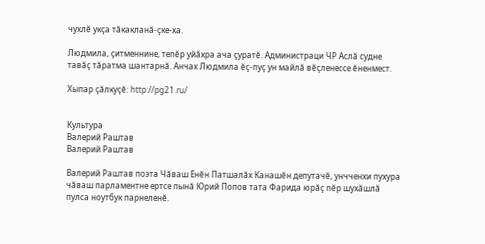чухлӗ укҫа тӑкакланӑ-ҫке-ха.

Людмила, ҫитменнине, тепӗр уйӑхра ача ҫуратӗ. Администраци ЧР Аслӑ судне тавӑҫ тӑратма шантарнӑ. Анчах Людмила ӗҫ-пуҫ ун майлӑ вӗҫленессе ӗненмест.

Хыпар ҫӑлкуҫӗ: http://pg21.ru/


Культура
Валерий Раштав
Валерий Раштав

Валерий Раштав поэта Чӑваш Енӗн Патшалӑх Канашӗн депутачӗ, унчченхи пухура чӑваш парламентне ертсе пынӑ Юрий Попов тата Фарида юрӑҫ пӗр шухӑшлӑ пулса ноутбук парнеленӗ.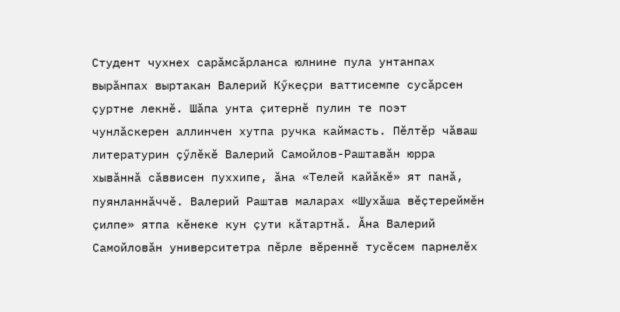Студент чухнех сарӑмсӑрланса юлнине пула унтанпах вырӑнпах выртакан Валерий Кӳкеҫри ваттисемпе сусӑрсен ҫуртне лекнӗ. Шӑпа унта ҫитернӗ пулин те поэт чунлӑскерен аллинчен хутпа ручка каймасть. Пӗлтӗр чӑваш литературин ҫӳлӗкӗ Валерий Самойлов-Раштавӑн юрра хывӑннӑ сӑввисен пуххипе, ӑна «Телей кайӑкӗ» ят панӑ, пуянланнӑччӗ. Валерий Раштав маларах «Шухӑша вӗҫтереймӗн ҫилпе» ятпа кӗнеке кун ҫути кӑтартнӑ. Ӑна Валерий Самойловӑн университетра пӗрле вӗреннӗ тусӗсем парнелӗх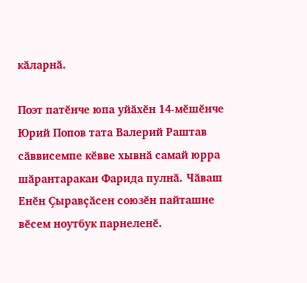кӑларнӑ.

Поэт патӗнче юпа уйӑхӗн 14-мӗшӗнче Юрий Попов тата Валерий Раштав сӑввисемпе кӗвве хывнӑ самай юрра шӑрантаракан Фарида пулнӑ. Чӑваш Енӗн Ҫыравҫӑсен союзӗн пайташне вӗсем ноутбук парнеленӗ.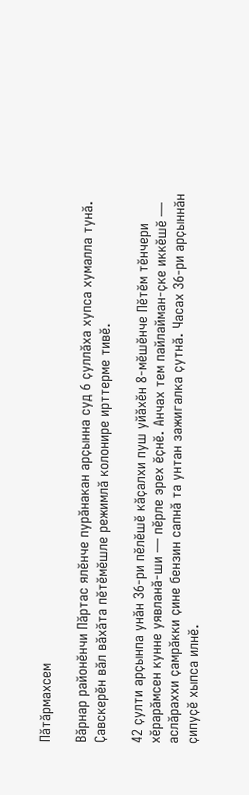Пӑтӑрмахсем

Вӑрнар районӗнчи Пӑртас ялӗнче пурӑнакан арҫынна суд 6 ҫуллӑха хупса хумалла тунӑ. Ҫавскерӗн вӑл вӑхӑта пӗтӗмӗшле режимлӑ колонире ирттерме тивӗ.

42 ҫулти арҫынпа унӑн 36-ри пӗлӗшӗ кӑҫалхи пуш уйӑхӗн 8-мӗшӗнче Пӗтӗм тӗнчери хӗрарӑмсен кунне уявланӑ-ши — пӗрле эрех ӗҫнӗ. Анчах тем пайлайман-ҫке иккӗшӗ — аслӑраххи ҫамрӑкки ҫине бензин сапнӑ та унтан зажигалка ҫутнӑ. Часах 36-ри арҫыннӑн ҫипуҫӗ хыпса илнӗ.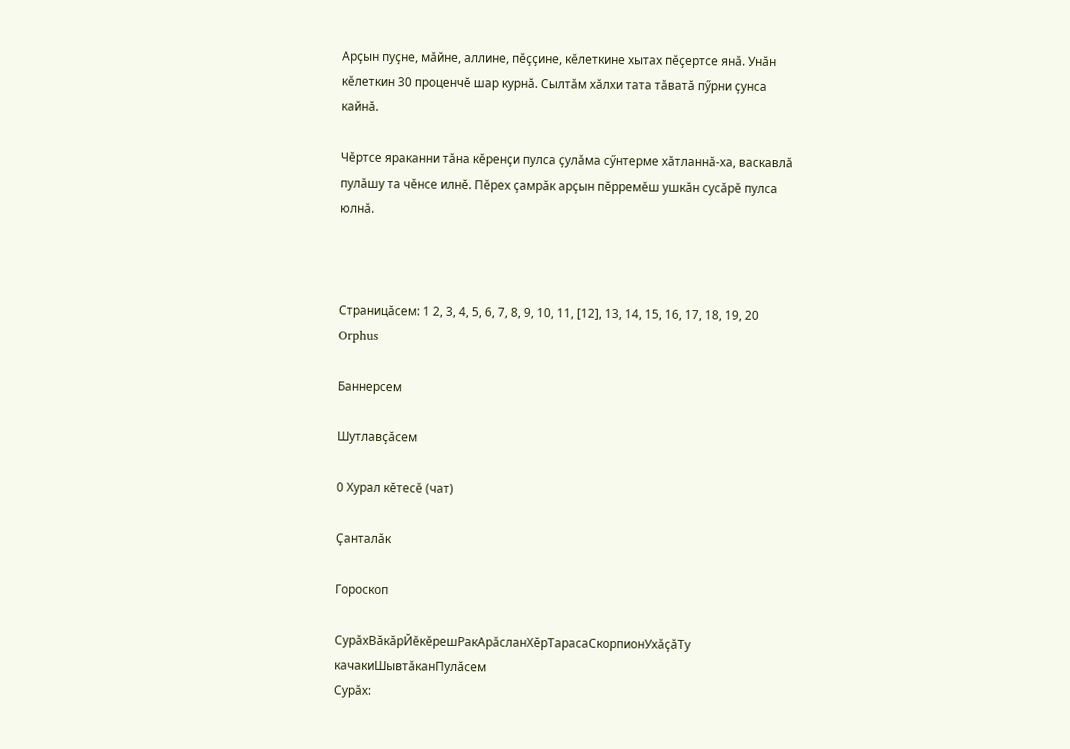Арҫын пуҫне, мӑйне, аллине, пӗҫҫине, кӗлеткине хытах пӗҫертсе янӑ. Унӑн кӗлеткин 30 проценчӗ шар курнӑ. Сылтӑм хӑлхи тата тӑватӑ пӳрни ҫунса кайнӑ.

Чӗртсе яраканни тӑна кӗренҫи пулса ҫулӑма сӳнтерме хӑтланнӑ-ха, васкавлӑ пулӑшу та чӗнсе илнӗ. Пӗрех ҫамрӑк арҫын пӗрремӗш ушкӑн сусӑрӗ пулса юлнӑ.



Страницӑсем: 1 2, 3, 4, 5, 6, 7, 8, 9, 10, 11, [12], 13, 14, 15, 16, 17, 18, 19, 20
Orphus

Баннерсем

Шутлавҫӑсем

0 Хурал кӗтесӗ (чат)

Ҫанталӑк

Гороскоп

СурӑхВӑкӑрЙӗкӗрешРакАрӑсланХӗрТарасаСкорпионУхӑҫӑТу качакиШывтӑканПулӑсем
Сурӑх: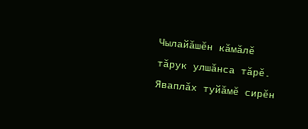Чылайӑшӗн кӑмӑлӗ тӑрук улшӑнса тӑрӗ. Яваплӑх туйӑмӗ сирӗн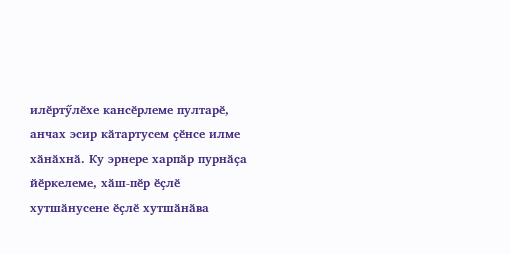илӗртӳлӗхе кансӗрлеме пултарӗ, анчах эсир кӑтартусем ҫӗнсе илме хӑнӑхнӑ. Ку эрнере харпӑр пурнӑҫа йӗркелеме, хӑш-пӗр ӗҫлӗ хутшӑнусене ӗҫлӗ хутшӑнӑва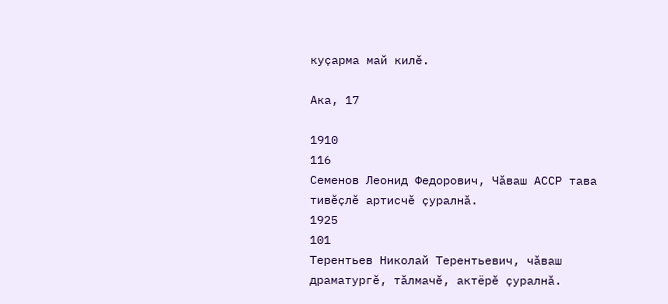куҫарма май килӗ.

Ака, 17

1910
116
Семенов Леонид Федорович, Чӑваш АССР тава тивӗҫлӗ артисчӗ ҫуралнӑ.
1925
101
Терентьев Николай Терентьевич, чӑваш драматургӗ, тӑлмачӗ, актёрӗ ҫуралнӑ.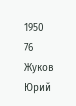1950
76
Жуков Юрий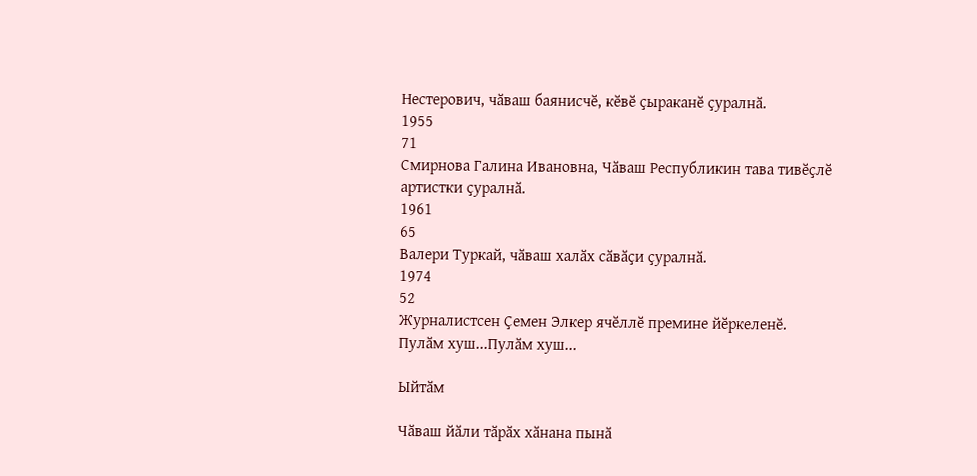Нестерович, чӑваш баянисчӗ, кӗвӗ ҫыраканӗ ҫуралнӑ.
1955
71
Смирнова Галина Ивановна, Чӑваш Республикин тава тивӗҫлӗ артистки ҫуралнӑ.
1961
65
Валери Туркай, чӑваш халӑх сӑвӑҫи ҫуралнӑ.
1974
52
Журналистсен Ҫемен Элкер ячӗллӗ премине йӗркеленӗ.
Пулӑм хуш...Пулӑм хуш...

Ыйтӑм

Чӑваш йӑли тӑрӑх хӑнана пынӑ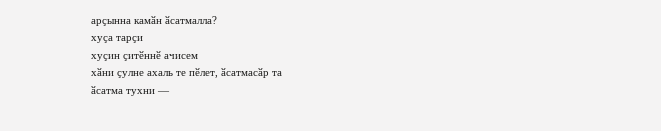арҫынна камӑн ӑсатмалла?
хуҫа тарҫи
хуҫин ҫитӗннӗ ачисем
хӑни ҫулне ахаль те пӗлет, ӑсатмасӑр та
ӑсатма тухни —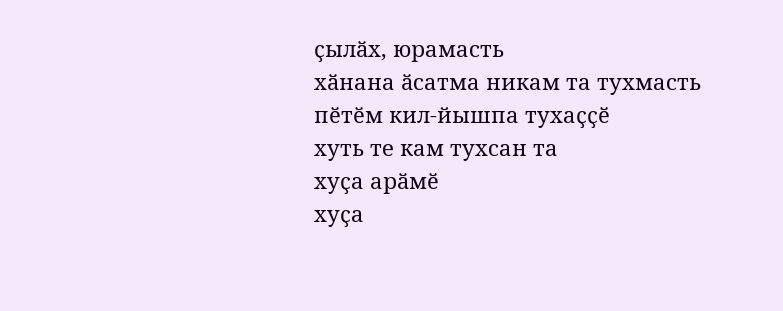ҫылӑх, юрамасть
хӑнана ӑсатма никам та тухмасть
пӗтӗм кил-йышпа тухаҫҫӗ
хуть те кам тухсан та
хуҫа арӑмӗ
хуҫа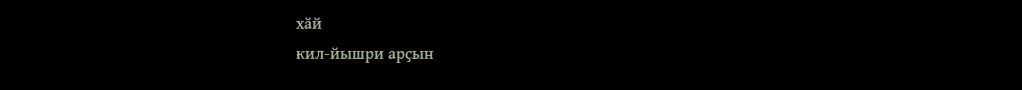хӑй
кил-йышри арҫын